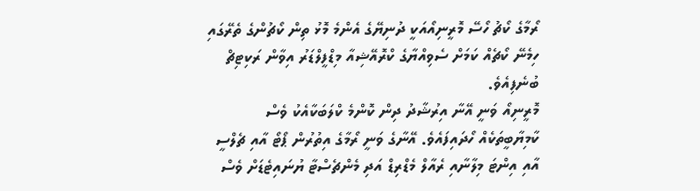ރޯމާގެ ކޯޗު ހޯސޭ މޮރީނިއޯއަކީ ދުނިޔޭގެ އެންމެ މޮޅު ތިން ކޯޗުންގެ ތެރޭގައި ހިމެނޭ ކޯޗެއް ކަމަށް ސެވިއްޔާގެ ކްރޮއޭޝިއާ މިޑްފީލްޑަރު އިވާން ރަކިޓިޗް ބުނެފިއެވެ.
މޮރީނިއޯ ވަނީ އޭނާ އިރުޝާދު ދިން ކޮންމެ ކްލަބަކާއެކު ވެސް ކާމިޔާބީތަކެއް ހޯދައިފައެވެ. އޭނާގެ ވަނީ ރޯމާގެ އިތުރުން ޕޯޓޯ އާއި ޗެލްސީ އާއި އިންޓަ މިލާނާއި ރެއާލް މެޑްރިޑް އަދި މެންޗެސްޓާ ޔުނައިޓެޑަށް ވެސް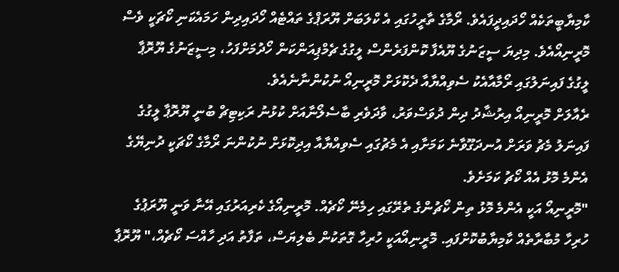ކާމިޔާބީތަކެއް ހޯދައިދީފައެވެ. ރޯމާގެ ތާރީހުގައި އެ ކްލަބަށް ޔޫރަޕްގެ ތައްޓެއް ހޯދައިދިން ހަމައެކަނި ކޯޗަކީ ވެސް މޮރީނިއޯއެވެ. މިދިޔަ ސީޒަނުގެ ޔޫއެފާ ކޮންފަރެންސް ލީގުގެ ޗެމްޕިއަންކަން ހޯދުމަށްފަހު، މިސީޒަނުގެ ޔޫރޮޕާ ލީގުގެ ފައިނަލުގައި ރޯމާއާއެކު ސެވިއްޔާއާ ދެކޮޅަށް މޮރީނިއޯ ނުކުންނާނެއެވެ.
ރެއާލަށް މޮރީނިއޯ އިރުޝާދު ދިން ދުވަސްވަރު، ވާދަވެރި ބާސެލޯނާއަށް ކުޅުނު ރަކިޓިޗް ބުނީ ޔޫރޮޕާ ލީގުގެ ފައިނަލު މެޗު ވަރަށް އުނދަގޫވާނެ ކަމަށާއި އެ މެޗުގައި ސެވިއްޔާއާ އިދިކޮޅަށް ނުކުންނަ ރޯމާގެ ކޯޗަކީ ދުނިޔޭގެ އެންމެ މޮޅު އެއް ކޯޗު ކަމަށެވެ.
"މޮރީނިއޯ އަކީ އެންމެ މޮޅު ތިން ކޯޗުންގެ ތެރޭގައި ހިމެނޭ ކޯޗެއް. މޮރީނިއޯގެ ކެރިއަރުގައި އޭނާ ވަނީ ޔޫރަޕުގެ ހުރިހާ މުބާރާތެއް ކާމިޔާބުކޮށްފައި. މޮރީނިއޯއަކީ ހުރިހާ ގޮތަކުން ބެލިޔަސް، ތަފާތު އަދި ހާއްސަ ކޯޗެއް،" ޔޫރޮޕާ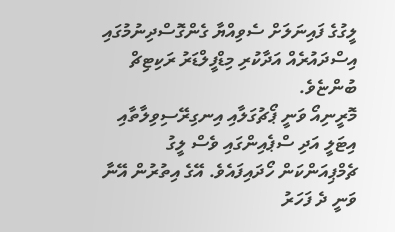ލީގުގެ ފައިނަލަށް ސެވިއްޔާ ގެންގޮސްދިނުމުގައި އިސްދައުރެއް އަދާކުރި މިޑްފީލްޑަރު ރަކިޓިޗް ބުންޏެވެ.
މޮރީނިއޯ ވަނީ ޕޯޗުގަލާއި އިނގިރޭސިވިލާތާއި އިޓަލީ އަދި ސްޕެއިންގައި ވެސް ލީގު ޗެމްޕިއަންކަން ހޯދައިފައެވެ. އޭގެ އިތުރުން އޭނާ ވަނީ ދެ ފަހަރު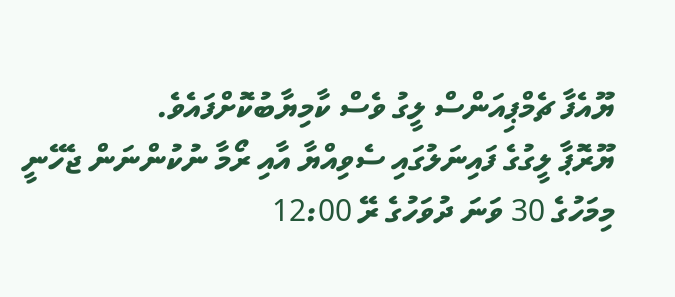ޔޫއެފާ ޗެމްޕިއަންސް ލީގު ވެސް ކާމިޔާބުކޮށްފައެވެ.
ޔޫރޮޕާ ލީގުގެ ފައިނަލުގައި ސެވިއްޔާ އާއި ރޯމާ ނުކުންނަން ޖެހޭނީ މިމަހުގެ 30 ވަނަ ދުވަހުގެ ރޭ 12:00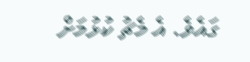ގައެވެ. އެ މެޗު ކުޅުމަށް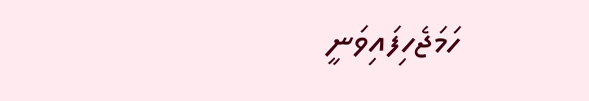ހަމަޖެހިފައިވަނީ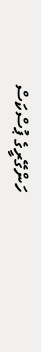ހަންގޭރީގެ ޕުސްކަސް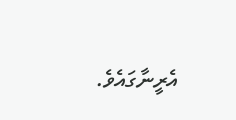އެރީނާގައެވެ.